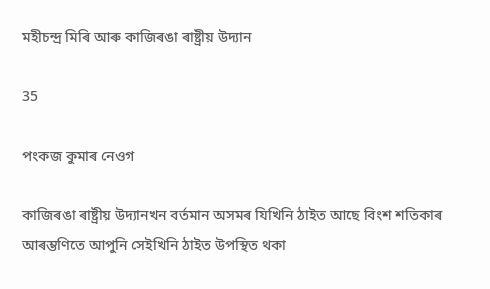মহীচন্দ্ৰ মিৰি আৰু কাজিৰঙা ৰাষ্ট্ৰীয় উদ্যান

35

পংকজ কুমাৰ নেওগ

কাজিৰঙা ৰাষ্ট্ৰীয় উদ্যানখন বৰ্তমান অসমৰ যিখিনি ঠাইত আছে বিংশ শতিকাৰ আৰম্ভণিতে আপুনি সেইখিনি ঠাইত উপস্থিত থকা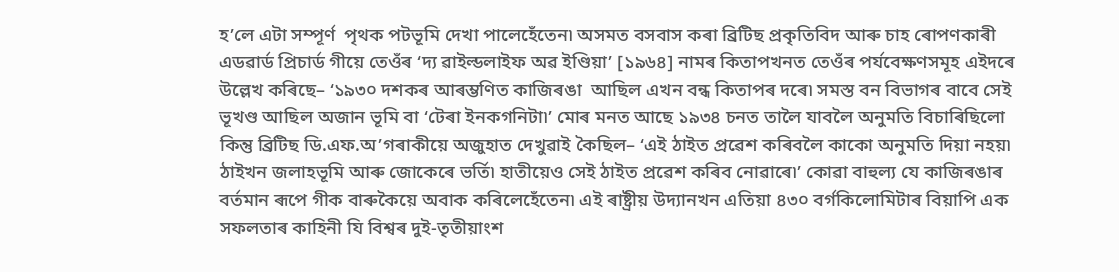হ’লে এটা সম্পূৰ্ণ  পৃথক পটভূমি দেখা পালেহেঁতেন৷ অসমত বসবাস কৰা ব্ৰিটিছ প্ৰকৃতিবিদ আৰু চাহ ৰোপণকাৰী এডৱাৰ্ড প্ৰিচাৰ্ড গীয়ে তেওঁৰ ‘দ্য ৱাইল্ডলাইফ অৱ ইণ্ডিয়া’ [১৯৬৪] নামৰ কিতাপখনত তেওঁৰ পৰ্যবেক্ষণসমূহ এইদৰে উল্লেখ কৰিছে– ‘১৯৩০ দশকৰ আৰম্ভণিত কাজিৰঙা  আছিল এখন বন্ধ কিতাপৰ দৰে৷ সমস্ত বন বিভাগৰ বাবে সেই ভূখণ্ড আছিল অজান ভূমি বা ‘টেৰা ইনকগনিটা৷’ মোৰ মনত আছে ১৯৩৪ চনত তালৈ যাবলৈ অনুমতি বিচাৰিছিলো কিন্তু ব্ৰিটিছ ডি.এফ.অ’গৰাকীয়ে অজুহাত দেখুৱাই কৈছিল– ‘এই ঠাইত প্ৰৱেশ কৰিবলৈ কাকো অনুমতি দিয়া নহয়৷ ঠাইখন জলাহভূমি আৰু জোকেৰে ভৰ্তি৷ হাতীয়েও সেই ঠাইত প্ৰৱেশ কৰিব নোৱাৰে৷’ কোৱা বাহুল্য যে কাজিৰঙাৰ বৰ্তমান ৰূপে গীক বাৰুকৈয়ে অবাক কৰিলেহেঁতেন৷ এই ৰাষ্ট্ৰীয় উদ্যানখন এতিয়া ৪৩০ বৰ্গকিলোমিটাৰ বিয়াপি এক সফলতাৰ কাহিনী যি বিশ্বৰ দুই-তৃতীয়াংশ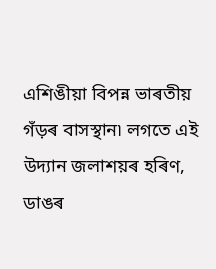এশিঙীয়া বিপন্ন ভাৰতীয় গঁড়ৰ বাসস্থান৷ লগতে এই উদ্যান জলাশয়ৰ হৰিণ, ডাঙৰ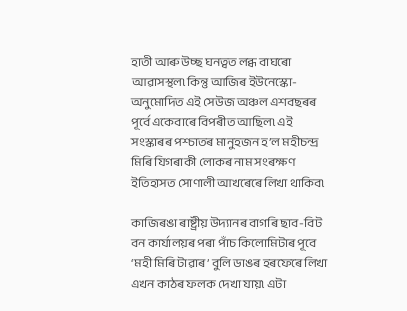হাতী আৰু উচ্ছ ঘনত্বত লব্ধ বাঘৰো আৱাসস্থল৷ কিন্তু আজিৰ ইউনেস্কো-অনুমোদিত এই সেউজ অঞ্চল এশবছৰৰ পূৰ্বে একেবাৰে বিপৰীত আছিল৷ এই সংস্কাৰৰ পশ্চাতৰ মানুহজন হ’ল মহীচন্দ্ৰ মিৰি যিগৰাকী লোকৰ নাম সংৰক্ষণ ইতিহাসত সোণালী আখৰেৰে লিখা থাকিব৷

কাজিৰঙা ৰাষ্ট্ৰীয় উদ্যানৰ বাগৰি ছাব-বিট বন কাৰ্যালয়ৰ পৰা পাঁচ কিলোমিটাৰ পূবে ‘মহী মিৰি টাৱাৰ’ বুলি ডাঙৰ হৰফেৰে লিখা এখন কাঠৰ ফলক দেখা যায়৷ এটা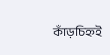কাঁড়চিহ্নই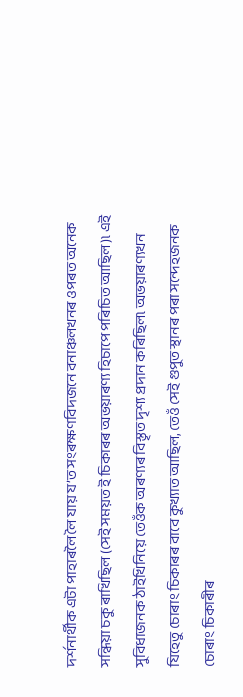দৰ্শনাৰ্থীক এটা পাহাৰলৈ লৈ যায় য’ত সংৰক্ষণবিদজনে বনাঞ্চলখনৰ ওপৰত অনেক সন্ধিয়া চকু ৰাখিছিল (সেই সময়ত ই চিকাৰৰ অভয়াৰণ্য হিচাপে পৰিচিত আছিল)৷ এই সুবিধাজনক ঠাইখিনিয়ে তেওঁক অৰণ্যৰ বিস্তৃত দৃশ্য প্ৰদান কৰিছিল৷ অভয়াৰণ্যখন যিহেতু চোৰাং চিকাৰৰ বাবে কুখ্যাত আছিল, তেওঁ সেই গুপুত স্থানৰ পৰা সন্দেহজনক চোৰাং চিকাৰীৰ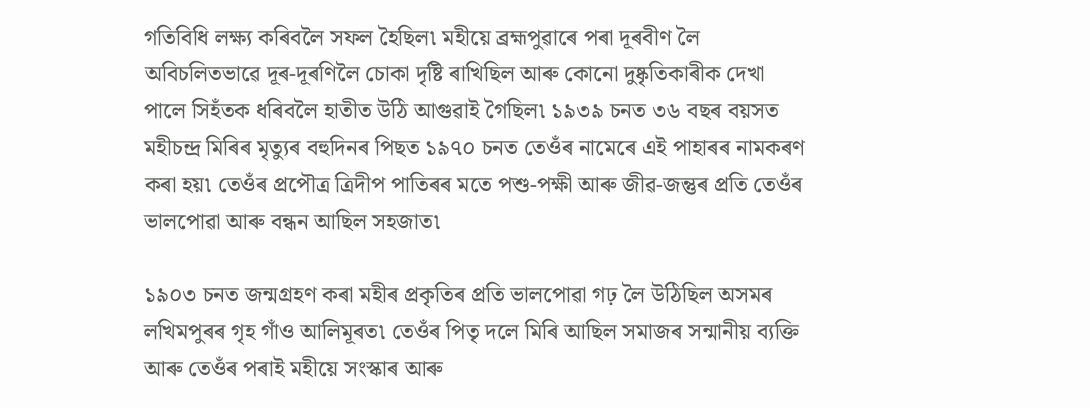গতিবিধি লক্ষ্য কৰিবলৈ সফল হৈছিল৷ মহীয়ে ব্ৰহ্মপুৱাৰে পৰা দূৰবীণ লৈ অবিচলিতভাৱে দূৰ-দূৰণিলৈ চোকা দৃষ্টি ৰাখিছিল আৰু কোনো দুষ্কৃতিকাৰীক দেখা পালে সিহঁতক ধৰিবলৈ হাতীত উঠি আগুৱাই গৈছিল৷ ১৯৩৯ চনত ৩৬ বছৰ বয়সত মহীচন্দ্ৰ মিৰিৰ মৃত্যুৰ বহুদিনৰ পিছত ১৯৭০ চনত তেওঁৰ নামেৰে এই পাহাৰৰ নামকৰণ কৰা হয়৷ তেওঁৰ প্ৰপৌত্ৰ ত্ৰিদীপ পাতিৰৰ মতে পশু-পক্ষী আৰু জীৱ-জন্তুৰ প্ৰতি তেওঁৰ ভালপোৱা আৰু বন্ধন আছিল সহজাত৷

১৯০৩ চনত জন্মগ্ৰহণ কৰা মহীৰ প্ৰকৃতিৰ প্ৰতি ভালপোৱা গঢ় লৈ উঠিছিল অসমৰ লখিমপুৰৰ গৃহ গাঁও আলিমূৰত৷ তেওঁৰ পিতৃ দলে মিৰি আছিল সমাজৰ সন্মানীয় ব্যক্তি আৰু তেওঁৰ পৰাই মহীয়ে সংস্কাৰ আৰু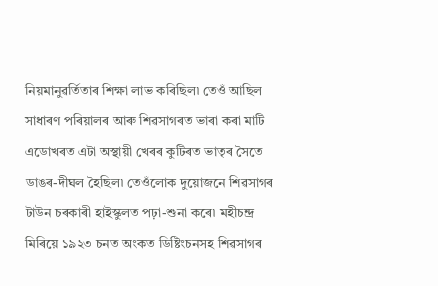নিয়মানুৱৰ্তিতাৰ শিক্ষা লাভ কৰিছিল৷ তেওঁ আছিল সাধাৰণ পৰিয়ালৰ আৰু শিৱসাগৰত ভাৰা কৰা মাটি এডোখৰত এটা অস্থায়ী খেৰৰ কুটিৰত ভাতৃৰ সৈতে ডাঙৰ-দীঘল হৈছিল৷ তেওঁলোক দুয়োজনে শিৱসাগৰ টাউন চৰকাৰী হাইস্কুলত পঢ়া-শুনা কৰে৷ মহীচন্দ্ৰ মিৰিয়ে ১৯২৩ চনত অংকত ডিষ্টিংচনসহ শিৱসাগৰ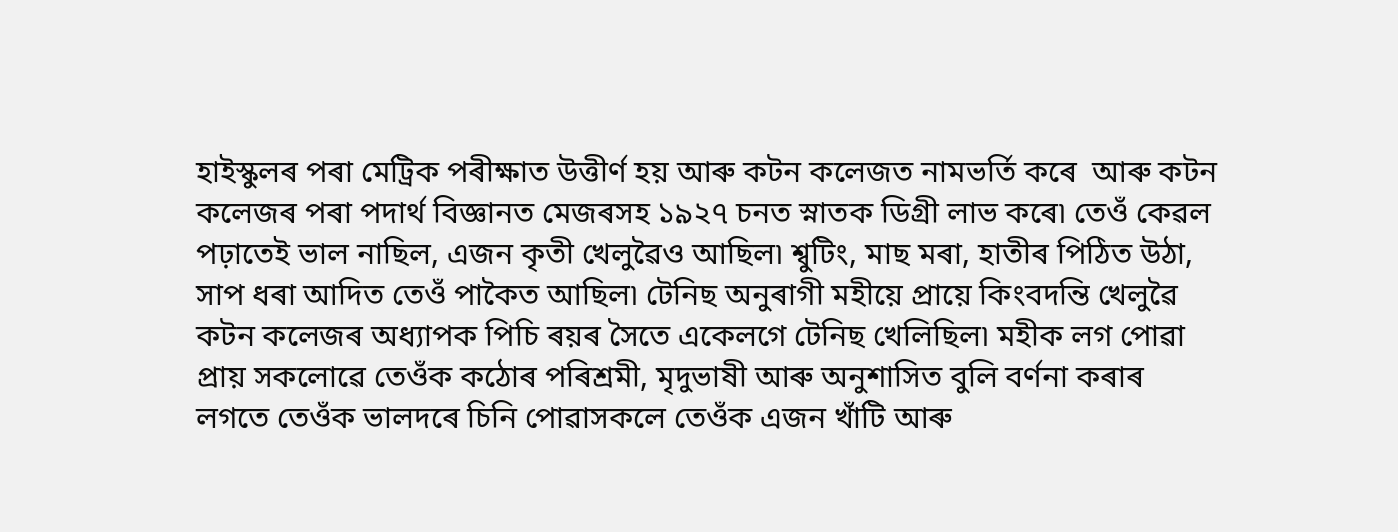হাইস্কুলৰ পৰা মেট্ৰিক পৰীক্ষাত উত্তীৰ্ণ হয় আৰু কটন কলেজত নামভৰ্তি কৰে  আৰু কটন কলেজৰ পৰা পদাৰ্থ বিজ্ঞানত মেজৰসহ ১৯২৭ চনত স্নাতক ডিগ্ৰী লাভ কৰে৷ তেওঁ কেৱল পঢ়াতেই ভাল নাছিল, এজন কৃতী খেলুৱৈও আছিল৷ শ্বুটিং, মাছ মৰা, হাতীৰ পিঠিত উঠা, সাপ ধৰা আদিত তেওঁ পাকৈত আছিল৷ টেনিছ অনুৰাগী মহীয়ে প্ৰায়ে কিংবদন্তি খেলুৱৈ কটন কলেজৰ অধ্যাপক পিচি ৰয়ৰ সৈতে একেলগে টেনিছ খেলিছিল৷ মহীক লগ পোৱা  প্ৰায় সকলোৱে তেওঁক কঠোৰ পৰিশ্ৰমী, মৃদুভাষী আৰু অনুশাসিত বুলি বৰ্ণনা কৰাৰ লগতে তেওঁক ভালদৰে চিনি পোৱাসকলে তেওঁক এজন খাঁটি আৰু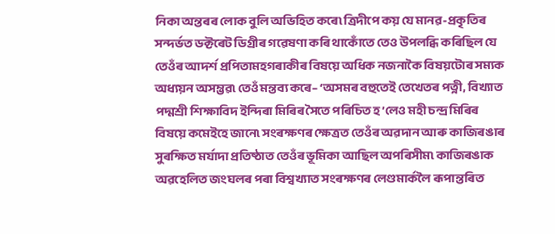নিকা অন্তৰৰ লোক বুলি অভিহিত কৰে৷ ত্ৰিদীপে কয় যে মানৱ-প্ৰকৃতিৰ সন্দৰ্ভত ডক্টৰেট ডিগ্ৰীৰ গৱেষণা কৰি থাকোঁতে তেও উপলব্ধি কৰিছিল যে তেওঁৰ আদৰ্শ প্ৰপিতামহগৰাকীৰ বিষয়ে অধিক নজনাকৈ বিষয়টোৰ সম্যক অধ্যয়ন অসম্ভৱ৷ তেওঁ মন্তব্য কৰে– ‘অসমৰ বহুতেই তেখেতৰ পত্নী, বিখ্যাত পদ্মশ্ৰী শিক্ষাবিদ ইন্দিৰা মিৰিৰ সৈতে পৰিচিত হ’লেও মহী চন্দ্ৰ মিৰিৰ বিষয়ে কমেইহে জানে৷ সংৰক্ষণৰ ক্ষেত্ৰত তেওঁৰ অৱদান আৰু কাজিৰঙাৰ সুৰক্ষিত মৰ্যাদা প্ৰতিষ্ঠাত তেওঁৰ ভূমিকা আছিল অপৰিসীম৷ কাজিৰঙাক অৱহেলিত জংঘলৰ পৰা বিশ্বখ্যাত সংৰক্ষণৰ লেণ্ডমাৰ্কলৈ ৰূপান্তৰিত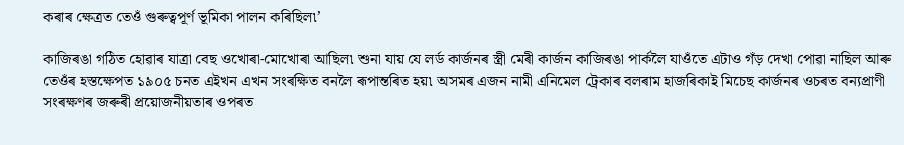কৰাৰ ক্ষেত্ৰত তেওঁ গুৰুত্বপূৰ্ণ ভূমিকা পালন কৰিছিল৷’

কাজিৰঙা গঠিত হোৱাৰ যাত্ৰা বেছ ওখোৰা-মোখোৰা আছিল৷ শুনা যায় যে লৰ্ড কাৰ্জনৰ স্ত্ৰী মেৰী কাৰ্জন কাজিৰঙা পাৰ্কলৈ যাওঁতে এটাও গঁড় দেখা পোৱা নাছিল আৰু তেওঁৰ হস্তক্ষেপত ১৯০৫ চনত এইখন এখন সংৰক্ষিত বনলৈ ৰূপান্তৰিত হয়৷ অসমৰ এজন নামী এনিমেল ট্ৰেকাৰ বলৰাম হাজৰিকাই মিচেছ কাৰ্জনৰ ওচৰত বন্যপ্ৰাণী সংৰক্ষণৰ জৰুৰী প্ৰয়োজনীয়তাৰ ওপৰত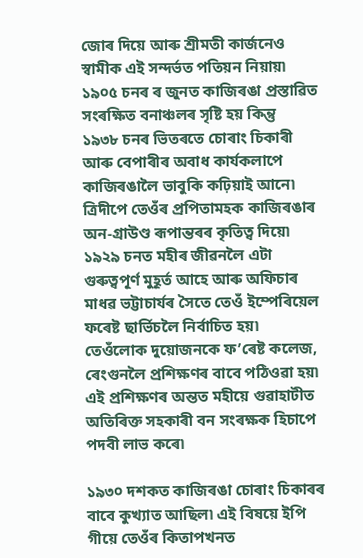জোৰ দিয়ে আৰু শ্ৰীমতী কাৰ্জনেও স্বামীক এই সন্দৰ্ভত পতিয়ন নিয়ায়৷ ১৯০৫ চনৰ ৰ জুনত কাজিৰঙা প্ৰস্তাৱিত সংৰক্ষিত বনাঞ্চলৰ সৃষ্টি হয় কিন্তু  ১৯৩৮ চনৰ ভিতৰতে চোৰাং চিকাৰী আৰু বেপাৰীৰ অবাধ কাৰ্যকলাপে কাজিৰঙালৈ ভাবুকি কঢ়িয়াই আনে৷ ত্ৰিদীপে তেওঁৰ প্ৰপিতামহক কাজিৰঙাৰ অন-গ্ৰাউণ্ড ৰূপান্তৰৰ কৃতিত্ব দিয়ে৷ ১৯২৯ চনত মহীৰ জীৱনলৈ এটা গুৰুত্বপূৰ্ণ মুহূৰ্ত আহে আৰু অফিচাৰ মাধৱ ভট্টাচাৰ্যৰ সৈতে তেওঁ ইম্পেৰিয়েল ফৰেষ্ট ছাৰ্ভিচলৈ নিৰ্বাচিত হয়৷ তেওঁলোক দুয়োজনকে ফ’ৰেষ্ট কলেজ, ৰেংগুনলৈ প্ৰশিক্ষণৰ বাবে পঠিওৱা হয়৷ এই প্ৰশিক্ষণৰ অন্তত মহীয়ে গুৱাহাটীত অতিৰিক্ত সহকাৰী বন সংৰক্ষক হিচাপে পদবী লাভ কৰে৷

১৯৩০ দশকত কাজিৰঙা চোৰাং চিকাৰৰ বাবে কুখ্যাত আছিল৷ এই বিষয়ে ইপি গীয়ে তেওঁৰ কিতাপখনত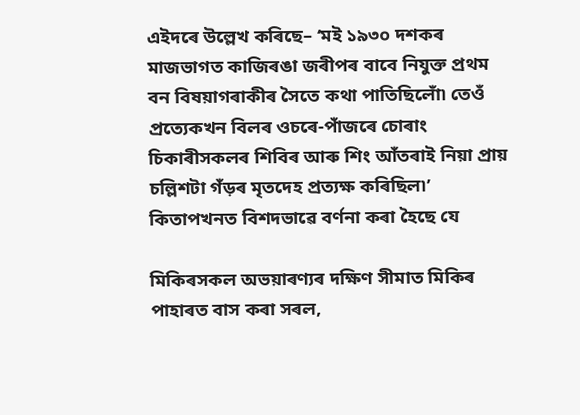এইদৰে উল্লেখ কৰিছে– ‘মই ১৯৩০ দশকৰ মাজভাগত কাজিৰঙা জৰীপৰ বাবে নিযুক্ত প্ৰথম বন বিষয়াগৰাকীৰ সৈতে কথা পাতিছিলোঁ৷ তেওঁ প্ৰত্যেকখন বিলৰ ওচৰে-পাঁজৰে চোৰাং চিকাৰীসকলৰ শিবিৰ আৰু শিং আঁতৰাই নিয়া প্ৰায় চল্লিশটা গঁড়ৰ মৃতদেহ প্ৰত্যক্ষ কৰিছিল৷’ কিতাপখনত বিশদভাৱে বৰ্ণনা কৰা হৈছে যে

মিকিৰসকল অভয়াৰণ্যৰ দক্ষিণ সীমাত মিকিৰ পাহাৰত বাস কৰা সৰল,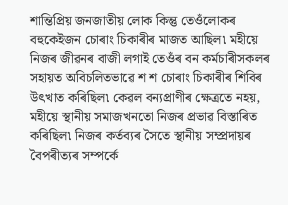শান্তিপ্ৰিয় জনজাতীয় লোক কিন্তু তেওঁলোকৰ বহুকেইজন চোৰাং চিকাৰীৰ মাজত আছিল৷ মহীয়ে নিজৰ জীৱনৰ বাজী লগাই তেওঁৰ বন কৰ্মচাৰীসকলৰ সহায়ত অবিচলিতভাৱে শ শ চোৰাং চিকাৰীৰ শিবিৰ উৎখাত কৰিছিল৷ কেৱল বন্যপ্ৰাণীৰ ক্ষেত্ৰতে নহয়, মহীয়ে স্থানীয় সমাজখনতো নিজৰ প্ৰভাৱ বিস্তাৰিত কৰিছিল৷ নিজৰ কৰ্তব্যৰ সৈতে স্থানীয় সম্প্ৰদায়ৰ বৈপৰীত্যৰ সম্পৰ্কে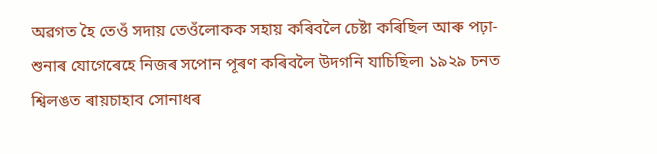অৱগত হৈ তেওঁ সদায় তেওঁলোকক সহায় কৰিবলৈ চেষ্টা কৰিছিল আৰু পঢ়া-শুনাৰ যোগেৰেহে নিজৰ সপোন পূৰণ কৰিবলৈ উদগনি যাচিছিল৷ ১৯২৯ চনত শ্বিলঙত ৰায়চাহাব সোনাধৰ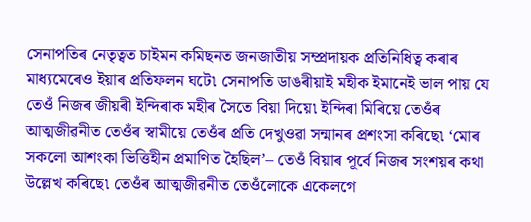সেনাপতিৰ নেতৃত্বত চাইমন কমিছনত জনজাতীয় সম্প্ৰদায়ক প্ৰতিনিধিত্ব কৰাৰ মাধ্যমেৰেও ইয়াৰ প্ৰতিফলন ঘটে৷ সেনাপতি ডাঙৰীয়াই মহীক ইমানেই ভাল পায় যে তেওঁ নিজৰ জীয়ৰী ইন্দিৰাক মহীৰ সৈতে বিয়া দিয়ে৷ ইন্দিৰা মিৰিয়ে তেওঁৰ আত্মজীৱনীত তেওঁৰ স্বামীয়ে তেওঁৰ প্ৰতি দেখুওৱা সন্মানৰ প্ৰশংসা কৰিছে৷ ‘মোৰ সকলো আশংকা ভিত্তিহীন প্ৰমাণিত হৈছিল’– তেওঁ বিয়াৰ পূৰ্বে নিজৰ সংশয়ৰ কথা উল্লেখ কৰিছে৷ তেওঁৰ আত্মজীৱনীত তেওঁলোকে একেলগে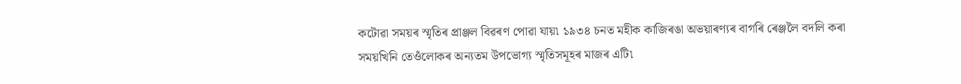কটোৱা সময়ৰ স্মৃতিৰ প্ৰাঞ্জল বিৱৰণ পোৱা যায়৷ ১৯৩৪ চনত মহীক কাজিৰঙা অভয়াৰণ্যৰ বাগৰি ৰেঞ্জলৈ বদলি কৰা সময়খিনি তেওঁলোকৰ অন্যতম উপভোগ্য স্মৃতিসমূহৰ মাজৰ এটি৷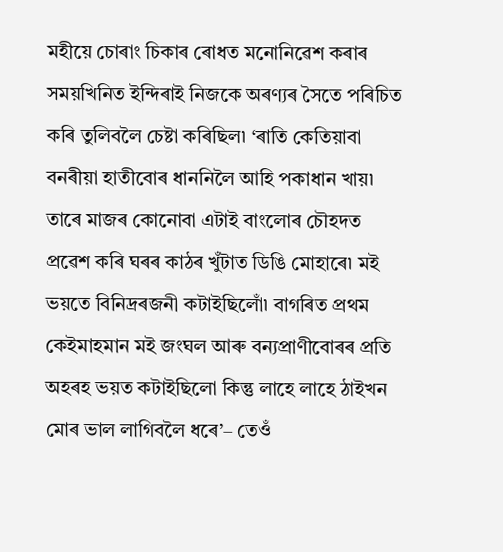মহীয়ে চোৰাং চিকাৰ ৰোধত মনোনিৱেশ কৰাৰ সময়খিনিত ইন্দিৰাই নিজকে অৰণ্যৰ সৈতে পৰিচিত কৰি তুলিবলৈ চেষ্টা কৰিছিল৷ ‘ৰাতি কেতিয়াবা বনৰীয়া হাতীবোৰ ধাননিলৈ আহি পকাধান খায়৷ তাৰে মাজৰ কোনোবা এটাই বাংলোৰ চৌহদত প্ৰৱেশ কৰি ঘৰৰ কাঠৰ খুঁটাত ডিঙি মোহাৰে৷ মই ভয়তে বিনিদ্ৰৰজনী কটাইছিলোঁ৷ বাগৰিত প্ৰথম কেইমাহমান মই জংঘল আৰু বন্যপ্ৰাণীবোৰৰ প্ৰতি অহৰহ ভয়ত কটাইছিলো কিন্তু লাহে লাহে ঠাইখন মোৰ ভাল লাগিবলৈ ধৰে’– তেওঁ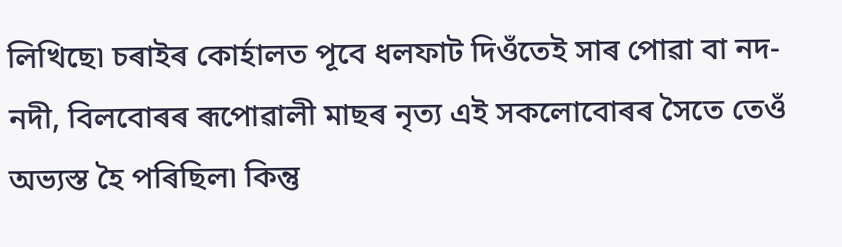লিখিছে৷ চৰাইৰ কোৰ্হালত পূবে ধলফাট দিওঁতেই সাৰ পোৱা বা নদ-নদী, বিলবোৰৰ ৰূপোৱালী মাছৰ নৃত্য এই সকলোবোৰৰ সৈতে তেওঁ অভ্যস্ত হৈ পৰিছিল৷ কিন্তু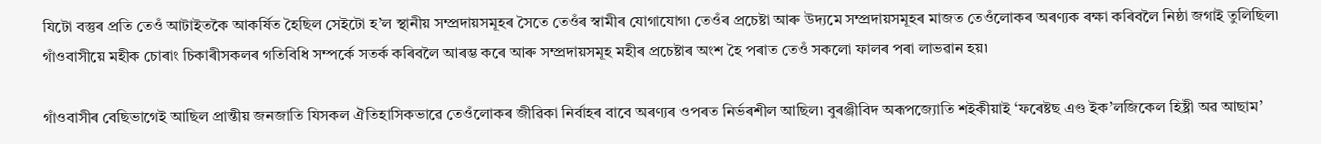যিটো বস্তুৰ প্ৰতি তেওঁ আটাইতকৈ আকৰ্ষিত হৈছিল সেইটো হ’ল স্থানীয় সম্প্ৰদায়সমূহৰ সৈতে তেওঁৰ স্বামীৰ যোগাযোগ৷ তেওঁৰ প্ৰচেষ্টা আৰু উদ্যমে সম্প্ৰদায়সমূহৰ মাজত তেওঁলোকৰ অৰণ্যক ৰক্ষা কৰিবলৈ নিষ্ঠা জগাই তুলিছিল৷ গাঁওবাসীয়ে মহীক চোৰাং চিকাৰীসকলৰ গতিবিধি সম্পৰ্কে সতৰ্ক কৰিবলৈ আৰম্ভ কৰে আৰু সম্প্ৰদায়সমূহ মহীৰ প্ৰচেষ্টাৰ অংশ হৈ পৰাত তেওঁ সকলো ফালৰ পৰা লাভৱান হয়৷

গাঁওবাসীৰ বেছিভাগেই আছিল প্ৰান্তীয় জনজাতি যিসকল ঐতিহাসিকভাৱে তেওঁলোকৰ জীৱিকা নিৰ্বাহৰ বাবে অৰণ্যৰ ওপৰত নিৰ্ভৰশীল আছিল৷ বুৰঞ্জীবিদ অৰূপজ্যোতি শইকীয়াই ‘ফৰেষ্টছ এণ্ড ইক’লজিকেল হিষ্ট্ৰী অৱ আছাম’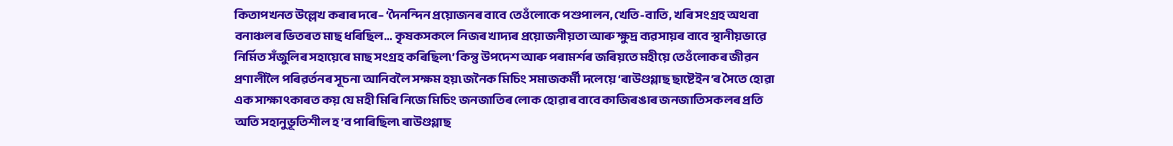কিতাপখনত উল্লেখ কৰাৰ দৰে– ‘দৈনন্দিন প্ৰয়োজনৰ বাবে তেওঁলোকে পশুপালন, খেতি-বাতি, খৰি সংগ্ৰহ অথবা বনাঞ্চলৰ ভিতৰত মাছ ধৰিছিল… কৃষকসকলে নিজৰ খাদ্যৰ প্ৰয়োজনীয়তা আৰু ক্ষুদ্ৰ ব্যৱসায়ৰ বাবে স্থানীয়ভাৱে নিৰ্মিত সঁজুলিৰ সহায়েৰে মাছ সংগ্ৰহ কৰিছিল৷’ কিন্তু উপদেশ আৰু পৰামৰ্শৰ জৰিয়তে মহীয়ে তেওঁলোকৰ জীৱন প্ৰণালীলৈ পৰিৱৰ্তনৰ সূচনা আনিবলৈ সক্ষম হয়৷ জনৈক মিচিং সমাজকৰ্মী দলেয়ে ‘ৰাউণ্ডগ্লাছ ছাষ্টেইন’ৰ সৈতে হোৱা এক সাক্ষাৎকাৰত কয় যে মহী মিৰি নিজে মিচিং জনজাতিৰ লোক হোৱাৰ বাবে কাজিৰঙাৰ জনজাতিসকলৰ প্ৰতি অতি সহানুভূতিশীল হ’ব পাৰিছিল৷ ৰাউণ্ডগ্লাছ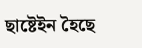ছাষ্টেইন হৈছে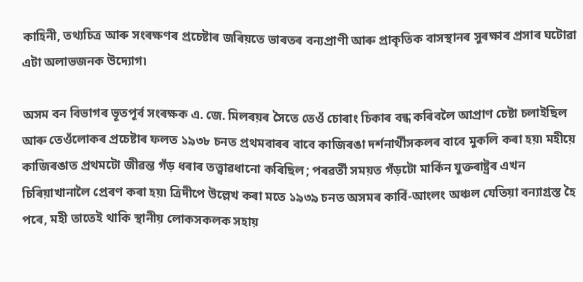কাহিনী, তথ্যচিত্ৰ আৰু সংৰক্ষণৰ প্ৰচেষ্টাৰ জৰিয়তে ভাৰতৰ বন্যপ্ৰাণী আৰু প্ৰাকৃতিক বাসস্থানৰ সুৰক্ষাৰ প্ৰসাৰ ঘটোৱা এটা অলাভজনক উদ্যোগ৷

অসম বন বিভাগৰ ভূতপূৰ্ব সংৰক্ষক এ. জে. মিলৰয়ৰ সৈতে তেওঁ চোৰাং চিকাৰ বন্ধ কৰিবলৈ আপ্ৰাণ চেষ্টা চলাইছিল আৰু তেওঁলোকৰ প্ৰচেষ্টাৰ ফলত ১৯৩৮ চনত প্ৰথমবাৰৰ বাবে কাজিৰঙা দৰ্শনাৰ্থীসকলৰ বাবে মুকলি কৰা হয়৷ মহীয়ে কাজিৰঙাত প্ৰথমটো জীৱন্ত গঁড় ধৰাৰ তত্ত্বাৱধানো কৰিছিল; পৰৱৰ্তী সময়ত গঁড়টো মাৰ্কিন যুক্তৰাষ্ট্ৰৰ এখন চিৰিয়াখানালৈ প্ৰেৰণ কৰা হয়৷ ত্ৰিদীপে উল্লেখ কৰা মতে ১৯৩৯ চনত অসমৰ কাৰ্বি-আংলং অঞ্চল যেতিয়া বন্যাগ্ৰস্ত হৈ পৰে, মহী তাতেই থাকি স্থানীয় লোকসকলক সহায়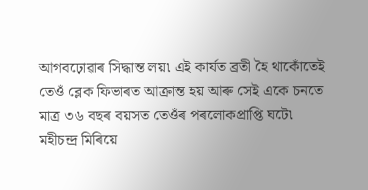আগবঢ়োৱাৰ সিদ্ধান্ত লয়৷ এই কাৰ্যত ব্ৰতী হৈ থাকোঁতেই তেওঁ ব্লেক ফিভাৰত আক্ৰান্ত হয় আৰু সেই একে চনতে মাত্ৰ ৩৬ বছৰ বয়সত তেওঁৰ পৰলোকপ্ৰাপ্তি ঘটে৷ মহীচন্দ্ৰ মিৰিয়ে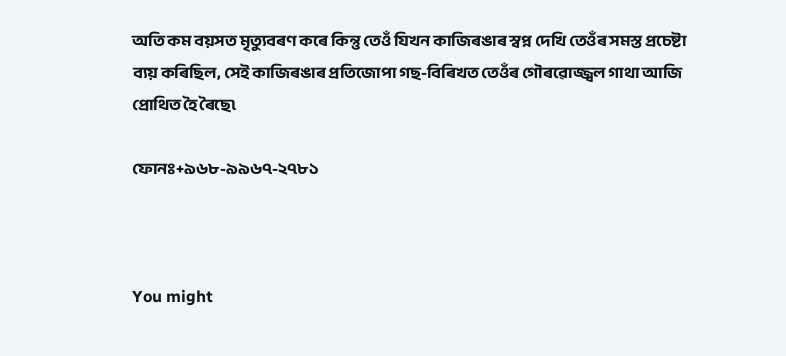অতি কম বয়সত মৃত্যুবৰণ কৰে কিন্তু তেওঁ যিখন কাজিৰঙাৰ স্বপ্ন দেখি তেওঁৰ সমস্ত প্ৰচেষ্টা ব্যয় কৰিছিল, সেই কাজিৰঙাৰ প্ৰতিজোপা গছ-বিৰিখত তেওঁৰ গৌৰৱোজ্জ্বল গাথা আজি প্ৰোথিত হৈ ৰৈছে৷

ফোনঃ+৯৬৮-৯৯৬৭-২৭৮১



You might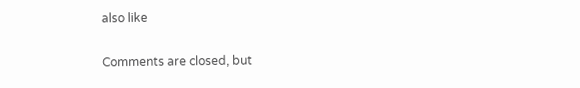also like

Comments are closed, but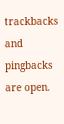trackbacks and pingbacks are open.